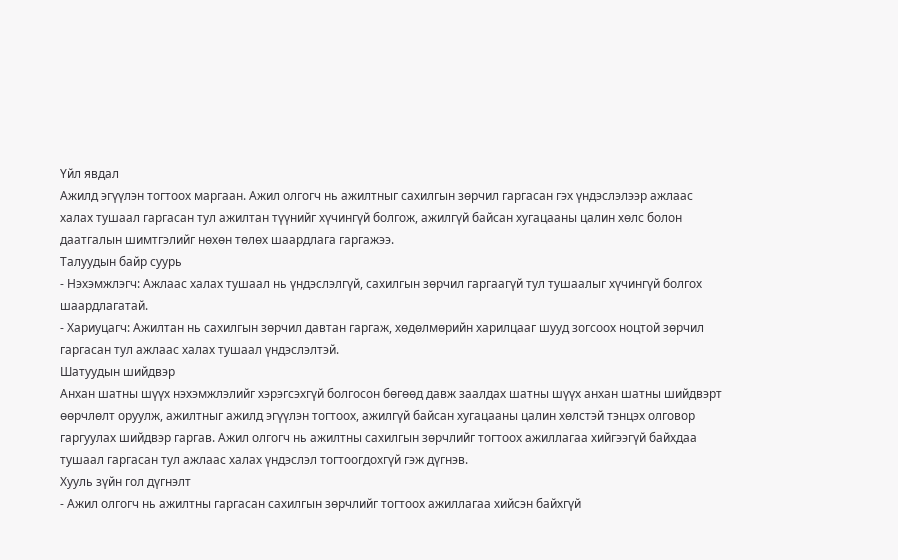Үйл явдал
Ажилд эгүүлэн тогтоох маргаан. Ажил олгогч нь ажилтныг сахилгын зөрчил гаргасан гэх үндэслэлээр ажлаас халах тушаал гаргасан тул ажилтан түүнийг хүчингүй болгож, ажилгүй байсан хугацааны цалин хөлс болон даатгалын шимтгэлийг нөхөн төлөх шаардлага гаргажээ.
Талуудын байр суурь
- Нэхэмжлэгч: Ажлаас халах тушаал нь үндэслэлгүй, сахилгын зөрчил гаргаагүй тул тушаалыг хүчингүй болгох шаардлагатай.
- Хариуцагч: Ажилтан нь сахилгын зөрчил давтан гаргаж, хөдөлмөрийн харилцааг шууд зогсоох ноцтой зөрчил гаргасан тул ажлаас халах тушаал үндэслэлтэй.
Шатуудын шийдвэр
Анхан шатны шүүх нэхэмжлэлийг хэрэгсэхгүй болгосон бөгөөд давж заалдах шатны шүүх анхан шатны шийдвэрт өөрчлөлт оруулж, ажилтныг ажилд эгүүлэн тогтоох, ажилгүй байсан хугацааны цалин хөлстэй тэнцэх олговор гаргуулах шийдвэр гаргав. Ажил олгогч нь ажилтны сахилгын зөрчлийг тогтоох ажиллагаа хийгээгүй байхдаа тушаал гаргасан тул ажлаас халах үндэслэл тогтоогдохгүй гэж дүгнэв.
Хууль зүйн гол дүгнэлт
- Ажил олгогч нь ажилтны гаргасан сахилгын зөрчлийг тогтоох ажиллагаа хийсэн байхгүй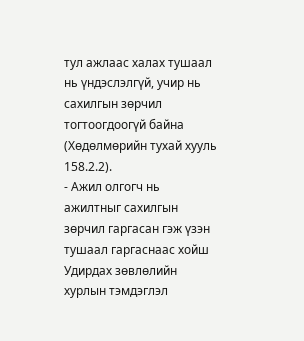тул ажлаас халах тушаал нь үндэслэлгүй, учир нь сахилгын зөрчил тогтоогдоогүй байна (Хөдөлмөрийн тухай хууль 158.2.2).
- Ажил олгогч нь ажилтныг сахилгын зөрчил гаргасан гэж үзэн тушаал гаргаснаас хойш Удирдах зөвлөлийн хурлын тэмдэглэл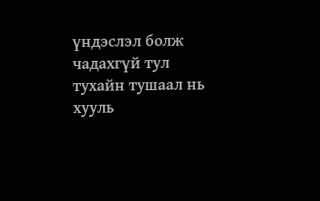үндэслэл болж чадахгүй тул тухайн тушаал нь хууль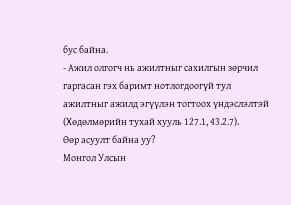бус байна.
- Ажил олгогч нь ажилтныг сахилгын зөрчил гаргасан гэх баримт нотлогдоогүй тул ажилтныг ажилд эгүүлэн тогтоох үндэслэлтэй (Хөдөлмөрийн тухай хууль 127.1, 43.2.7).
Өөр асуулт байна уу?
Монгол Улсын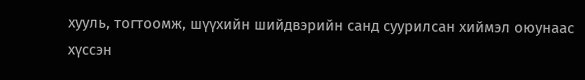хууль, тогтоомж, шүүхийн шийдвэрийн санд суурилсан хиймэл оюунаас хүссэн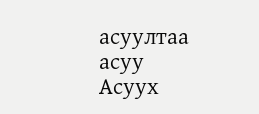асуултаа асуу
Асуух